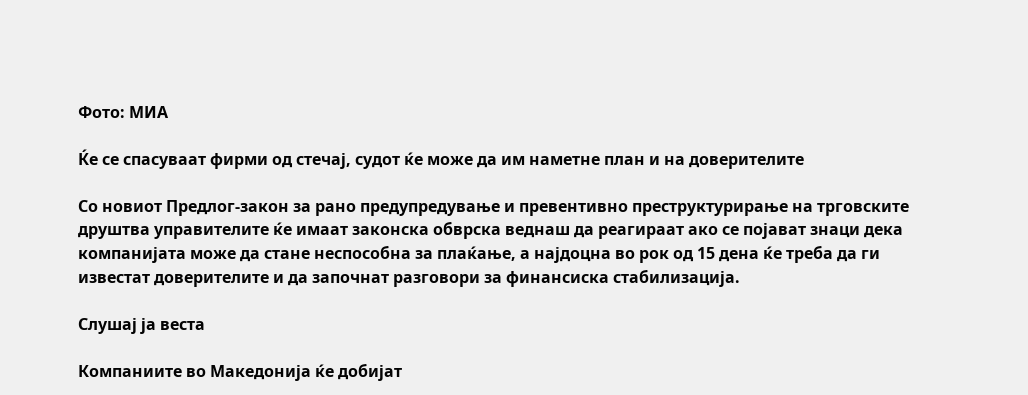Фото: МИА

Ќе се спасуваат фирми од стечај, судот ќе може да им наметне план и на доверителите

Со новиот Предлог-закон за рано предупредување и превентивно преструктурирање на трговските друштва управителите ќе имаат законска обврска веднаш да реагираат ако се појават знаци дека компанијата може да стане неспособна за плаќање, а најдоцна во рок од 15 дена ќе треба да ги известат доверителите и да започнат разговори за финансиска стабилизација.

Слушај ја веста

Компаниите во Македонија ќе добијат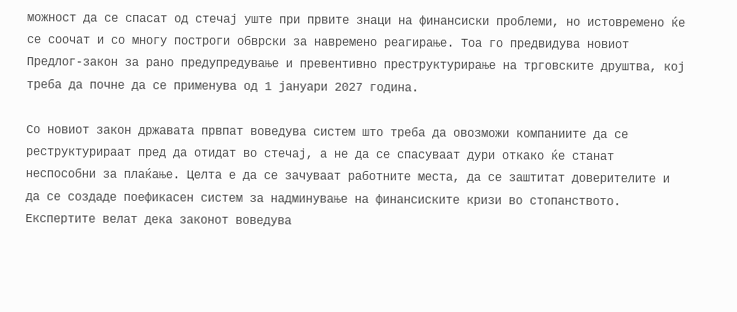можност да се спасат од стечај уште при првите знаци на финансиски проблеми, но истовремено ќе се соочат и со многу построги обврски за навремено реагирање. Тоа го предвидува новиот Предлог-закон за рано предупредување и превентивно преструктурирање на трговските друштва, кој треба да почне да се применува од 1 јануари 2027 година.

Со новиот закон државата првпат воведува систем што треба да овозможи компаниите да се реструктурираат пред да отидат во стечај, а не да се спасуваат дури откако ќе станат неспособни за плаќање. Целта е да се зачуваат работните места, да се заштитат доверителите и да се создаде поефикасен систем за надминување на финансиските кризи во стопанството. Експертите велат дека законот воведува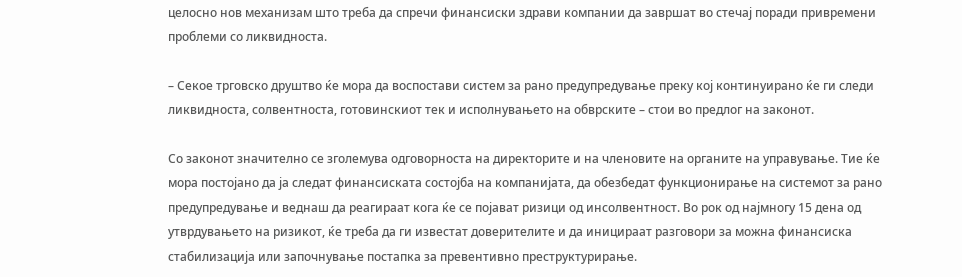целосно нов механизам што треба да спречи финансиски здрави компании да завршат во стечај поради привремени проблеми со ликвидноста.

– Секое трговско друштво ќе мора да воспостави систем за рано предупредување преку кој континуирано ќе ги следи ликвидноста, солвентноста, готовинскиот тек и исполнувањето на обврските – стои во предлог на законот.

Со законот значително се зголемува одговорноста на директорите и на членовите на органите на управување. Тие ќе мора постојано да ја следат финансиската состојба на компанијата, да обезбедат функционирање на системот за рано предупредување и веднаш да реагираат кога ќе се појават ризици од инсолвентност. Во рок од најмногу 15 дена од утврдувањето на ризикот, ќе треба да ги известат доверителите и да иницираат разговори за можна финансиска стабилизација или започнување постапка за превентивно преструктурирање.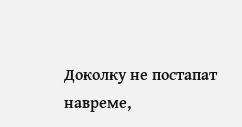Доколку не постапат навреме,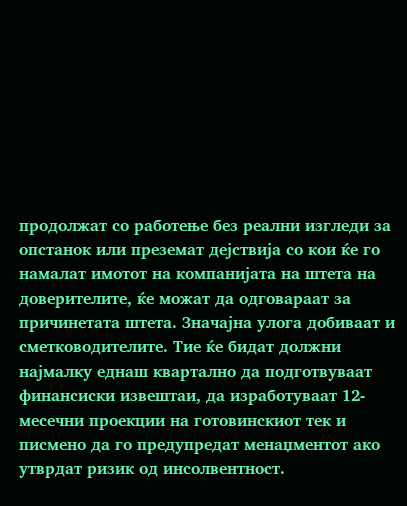продолжат со работење без реални изгледи за опстанок или преземат дејствија со кои ќе го намалат имотот на компанијата на штета на доверителите, ќе можат да одговараат за причинетата штета. Значајна улога добиваат и сметководителите. Тие ќе бидат должни најмалку еднаш квартално да подготвуваат финансиски извештаи, да изработуваат 12-месечни проекции на готовинскиот тек и писмено да го предупредат менаџментот ако утврдат ризик од инсолвентност.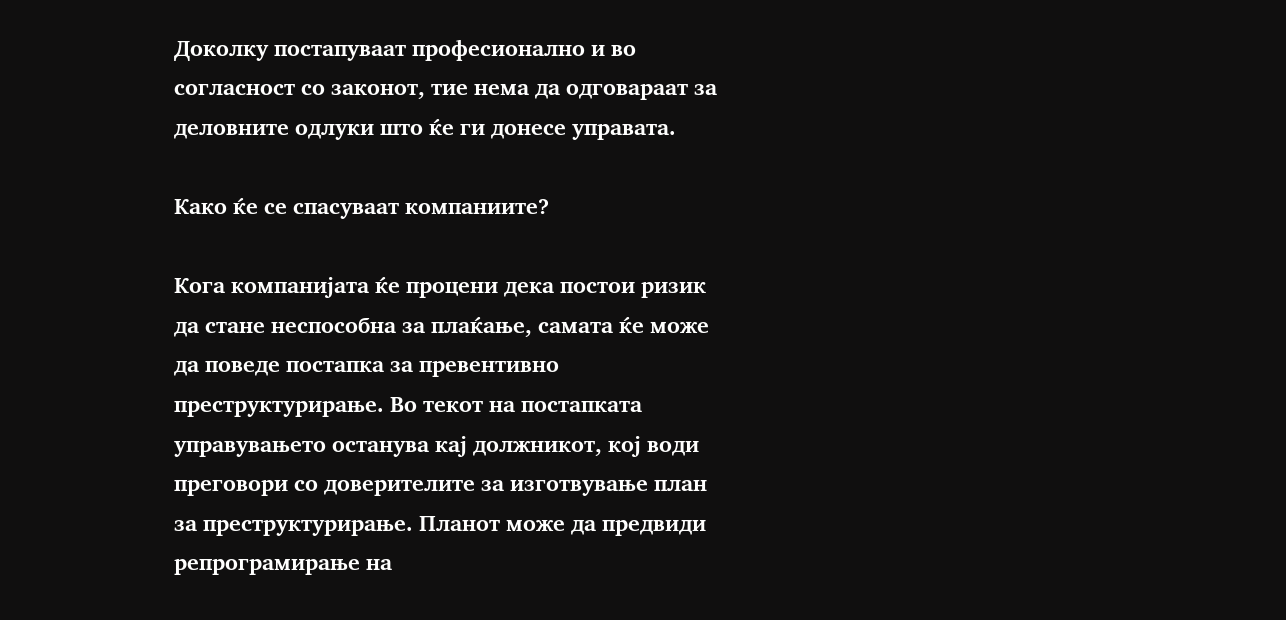Доколку постапуваат професионално и во согласност со законот, тие нема да одговараат за деловните одлуки што ќе ги донесе управата.

Како ќе се спасуваат компаниите?

Кога компанијата ќе процени дека постои ризик да стане неспособна за плаќање, самата ќе може да поведе постапка за превентивно преструктурирање. Во текот на постапката управувањето останува кај должникот, кој води преговори со доверителите за изготвување план за преструктурирање. Планот може да предвиди репрограмирање на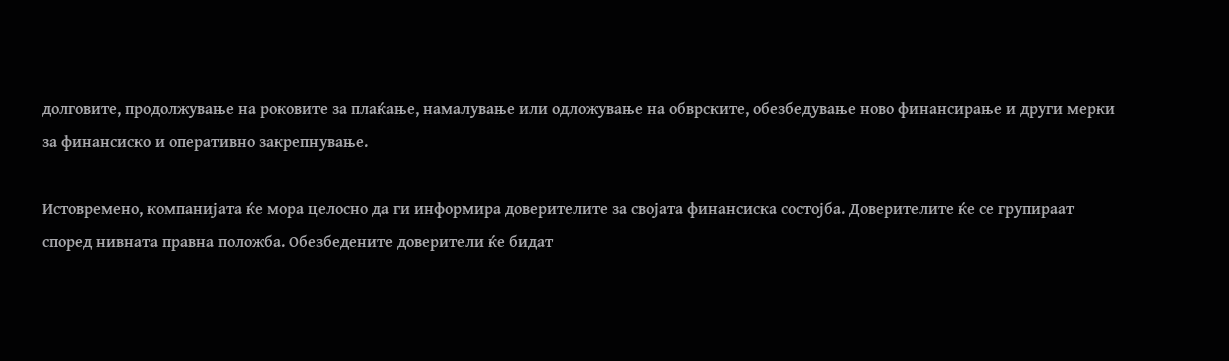долговите, продолжување на роковите за плаќање, намалување или одложување на обврските, обезбедување ново финансирање и други мерки за финансиско и оперативно закрепнување.

Истовремено, компанијата ќе мора целосно да ги информира доверителите за својата финансиска состојба. Доверителите ќе се групираат според нивната правна положба. Обезбедените доверители ќе бидат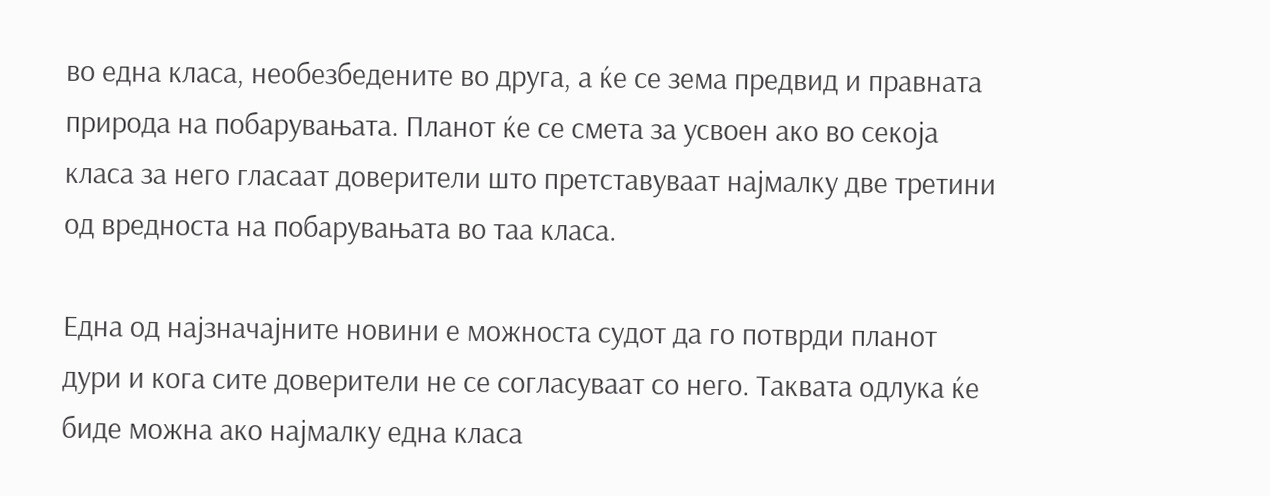во една класа, необезбедените во друга, а ќе се зема предвид и правната природа на побарувањата. Планот ќе се смета за усвоен ако во секоја класа за него гласаат доверители што претставуваат најмалку две третини од вредноста на побарувањата во таа класа.

Една од најзначајните новини е можноста судот да го потврди планот дури и кога сите доверители не се согласуваат со него. Таквата одлука ќе биде можна ако најмалку една класа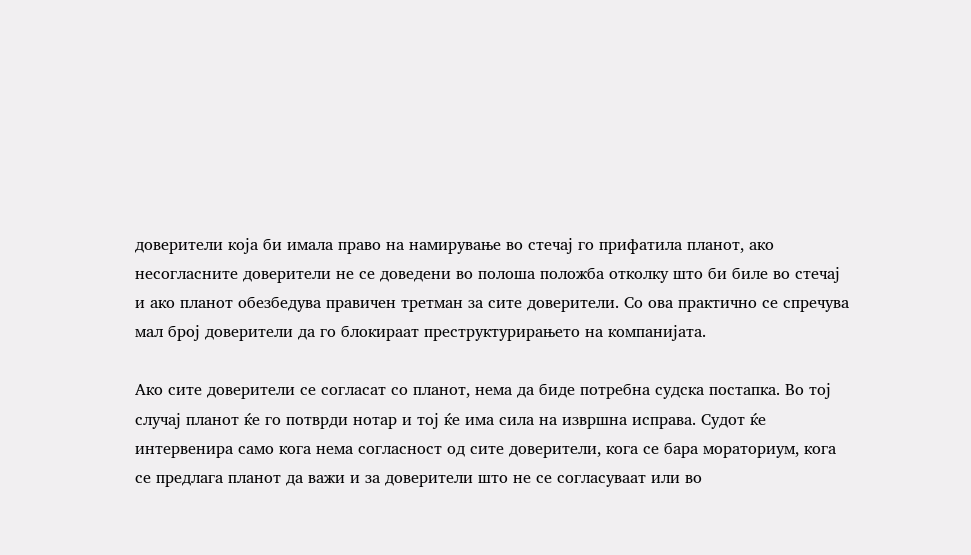доверители која би имала право на намирување во стечај го прифатила планот, ако несогласните доверители не се доведени во полоша положба отколку што би биле во стечај и ако планот обезбедува правичен третман за сите доверители. Со ова практично се спречува мал број доверители да го блокираат преструктурирањето на компанијата.

Ако сите доверители се согласат со планот, нема да биде потребна судска постапка. Во тој случај планот ќе го потврди нотар и тој ќе има сила на извршна исправа. Судот ќе интервенира само кога нема согласност од сите доверители, кога се бара мораториум, кога се предлага планот да важи и за доверители што не се согласуваат или во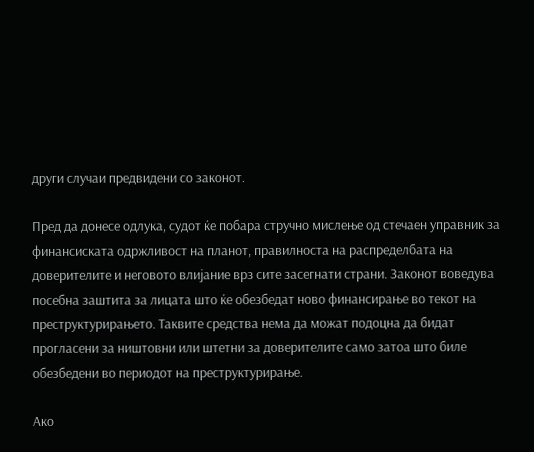други случаи предвидени со законот.

Пред да донесе одлука, судот ќе побара стручно мислење од стечаен управник за финансиската одржливост на планот, правилноста на распределбата на доверителите и неговото влијание врз сите засегнати страни. Законот воведува посебна заштита за лицата што ќе обезбедат ново финансирање во текот на преструктурирањето. Таквите средства нема да можат подоцна да бидат прогласени за ништовни или штетни за доверителите само затоа што биле обезбедени во периодот на преструктурирање.

Ако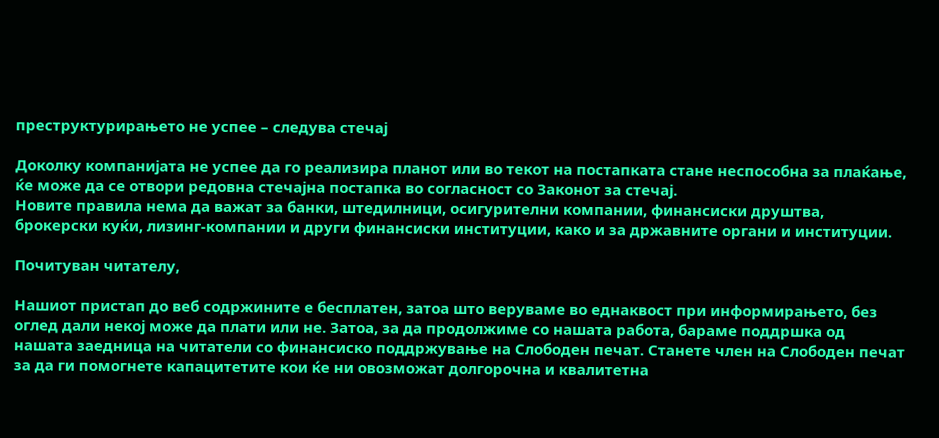преструктурирањето не успее – следува стечај

Доколку компанијата не успее да го реализира планот или во текот на постапката стане неспособна за плаќање, ќе може да се отвори редовна стечајна постапка во согласност со Законот за стечај.
Новите правила нема да важат за банки, штедилници, осигурителни компании, финансиски друштва, брокерски куќи, лизинг-компании и други финансиски институции, како и за државните органи и институции.

Почитуван читателу,

Нашиот пристап до веб содржините е бесплатен, затоа што веруваме во еднаквост при информирањето, без оглед дали некој може да плати или не. Затоа, за да продолжиме со нашата работа, бараме поддршка од нашата заедница на читатели со финансиско поддржување на Слободен печат. Станете член на Слободен печат за да ги помогнете капацитетите кои ќе ни овозможат долгорочна и квалитетна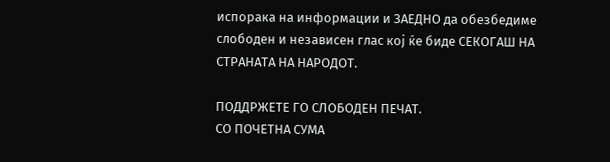испорака на информации и ЗАЕДНО да обезбедиме слободен и независен глас кој ќе биде СЕКОГАШ НА СТРАНАТА НА НАРОДОТ.

ПОДДРЖЕТЕ ГО СЛОБОДЕН ПЕЧАТ.
СО ПОЧЕТНА СУМА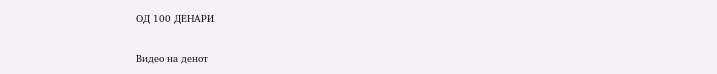ОД 100 ДЕНАРИ

Видео на денот